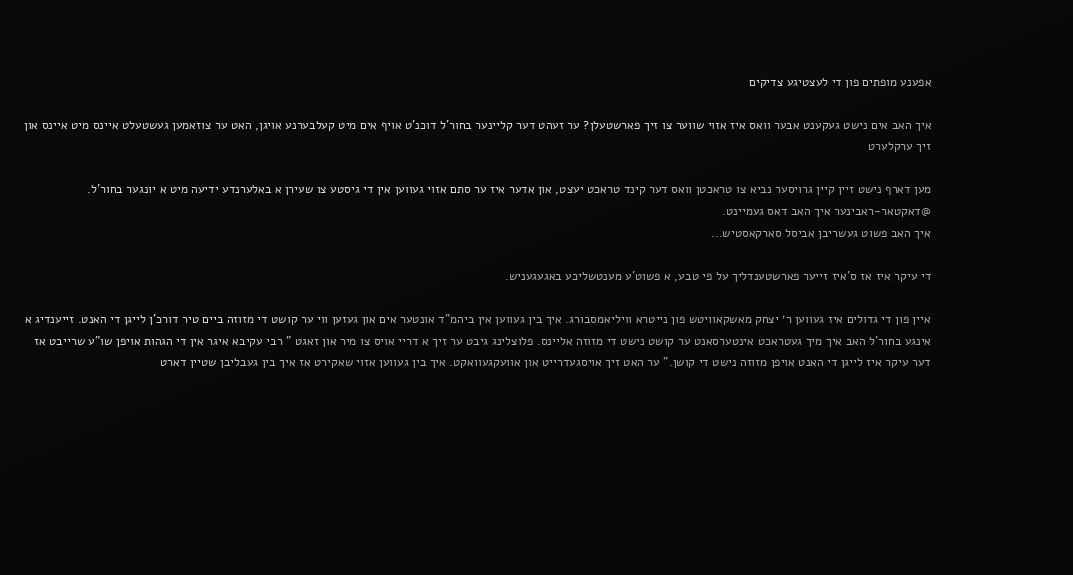אפענע מופתים פון די לעצטיגע צדיקים

איך האב אים נישט געקענט אבער וואס איז אזוי שווער צו זיך פארשטעלן? ער זעהט דער קליינער בחור'ל דוכנ'ט אויף אים מיט קעלבערנע אויגן, האט ער צוזאמען געשטעלט איינס מיט איינס און זיך ערקלערט

מען דארף נישט זיין קיין גרויסער נביא צו טראכטן וואס דער קינד טראכט יעצט, און אדער איז ער סתם אזוי געווען אין די גיסטע צו שעירן א באלערנדע ידיעה מיט א יונגער בחור'ל.
@דאקטאר-ראבינער איך האב דאס געמיינט.
איך האב פשוט געשריבן אביסל סארקאסטיש...

די עיקר איז אז ס'איז זייער פארשטענדליך על פי טבע, א פשוט'ע מענטשליכע באגעגעניש.

איין פון די גדולים איז געווען ר׳ יצחק מאשקאוויטש פון נייטרא וויליאמסבורג. איך בין געווען אין ביהמ”ד אונטער אים און געזען ווי ער קושט די מזוזה ביים טיר דורכ’ן לייגן די האנט. זייענדיג א אינגע בחור’ל האב איך מיך געטראכט אינטערסאנט ער קושט נישט די מזוזה אליינס. פלוצלינג גיבט ער זיך א דריי אויס צו מיר און זאגט ” רבי עקיבא איגר אין די הגהות אויפן שו”ע שרייבט אז דער עיקר איז לייגן די האנט אויפן מזוזה נישט די קושן.” ער האט זיך אויסגעדרייט און אוועקגעוואקט. איך בין געווען אזוי שאקירט אז איך בין געבליבן שטיין דארט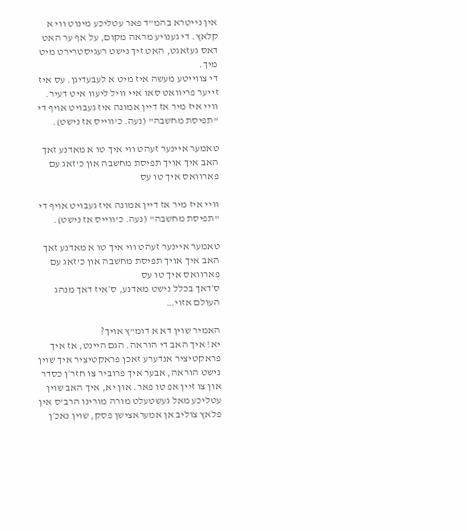אין נייטרא בהמ”ד פאר עטליכע מינוט ווי א קלאץ. די גענויע מראה מקום, על אף ער האט דאס געזאגט, האט זיך נישט רעגיסטרירט מיט מיך.
די צווייטע מעשה איז מיט א לעבעדיגן. עס איז זייער פריוואט סאו איי וויל ליעוו איט דעיר.
וויי איז מיר אז דיין אמונה איז געבויט אויף די "תפיסת מחשבה" (נעה. כ'ווייס אז נישט).

טאמער איינער זעהט ווי איך טו א מאדנע זאך האב איך אויך תפיסת מחשבה און כ'זאג עם פארוואס איך טו עס

וויי איז מיר אז דיין אמונה איז געבויט אויף די "תפיסת מחשבה" (נעה. כ'ווייס אז נישט).

טאמער איינער זעהט ווי איך טו א מאדנע זאך האב איך אויך תפיסת מחשבה און כ'זאג עם פארוואס איך טו עס
ס׳דאך בכלל נישט מאדנע, ס׳איז דאך מנהג העולם אזוי…

האמיר שוין דא א דומ"ץ אויך?
יא! איך האב די הוראה. הגם היינט, אז איך פראקטיציר אנדערע זאכן פראקטיציר איך שוין נישט הוראה, אבער איך פרוביר צו חזר׳ן כסדר און צו זיין אפ טו פאר. און יא, איך האב שוין עטליכע מאל געשטעלט מורה מורינו הרב’ס אין פלאץ צוליב אן אמעראצישן פסק, שוין נאכ׳ן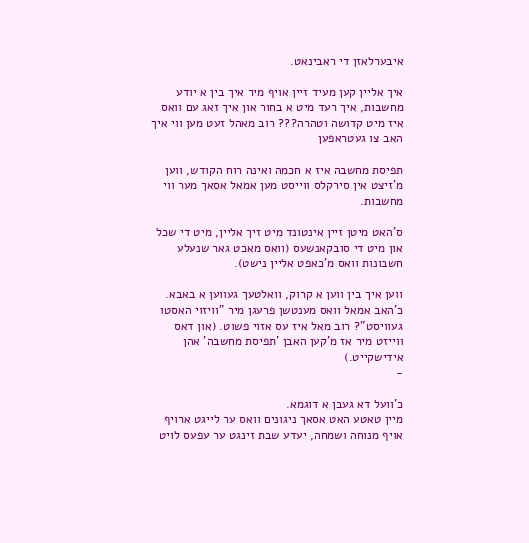איבערלאזן די ראבינאט.

איך אליין קען מעיד זיין אויף מיר איך בין א יודע מחשבות, איך רעד מיט א בחור און איך זאג עם וואס איז מיט קדושה וטהרה??? רוב מאהל זעט מען ווי איך האב צו געטראפען

תפיסת מחשבה איז א חכמה ואינה רוח הקודש, ווען מ'זיצט אין סירקלס ווייסט מען אמאל אסאך מער ווי מחשבות.

ס'האט מיטן זיין אינטונד מיט זיך אליין, מיט די שכל און מיט די סובקאנשעס (וואס מאכט גאר שנעלע חשבונות וואס מ'כאפט אליין נישט).

ווען איך בין ווען א קרוק, וואלטעך געווען א באבא. כ'האב אמאל וואס מענטשן פרעגן מיר "וויזוי האסטו געוויסט"? רוב מאל איז עס אזוי פשוט. (און דאס ווייזט מיר אז מ'קען האבן 'תפיסת מחשבה' אהן אידישקייט.)
-

כ'וועל דא געבן א דוגמא.
מיין טאטע האט אסאך ניגונים וואס ער לייגט ארויף אויף מנוחה ושמחה, יעדע שבת זינגט ער עפעס לויט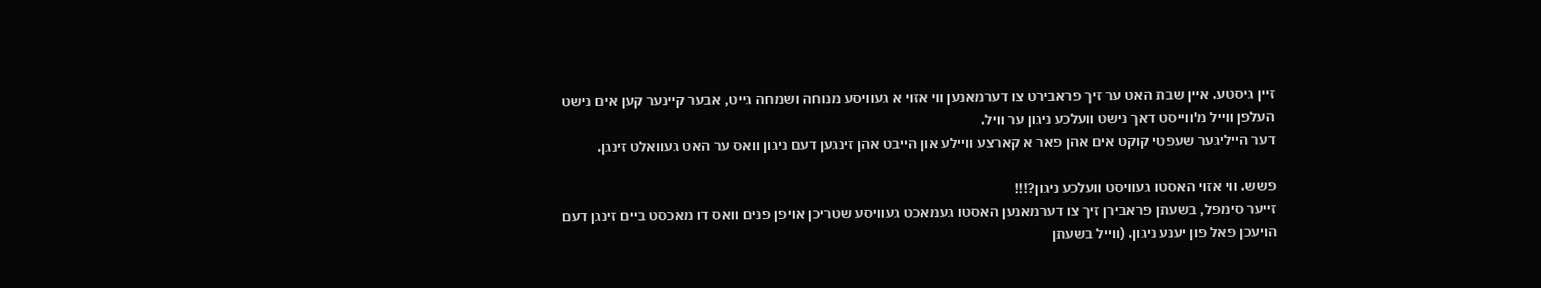זיין גיסטע. איין שבת האט ער זיך פראבירט צו דערמאנען ווי אזוי א געוויסע מנוחה ושמחה גייט, אבער קיינער קען אים נישט העלפן ווייל מ'ווייסט דאך נישט וועלכע ניגון ער וויל.
דער הייליגער שעפטי קוקט אים אהן פאר א קארצע וויילע און הייבט אהן זינגען דעם ניגון וואס ער האט געוואלט זינגן.

פשש. ווי אזוי האסטו געוויסט וועלכע ניגון?!!!
זייער סימפל, בשעתן פראבירן זיך צו דערמאנען האסטו געמאכט געוויסע שטריכן אויפן פנים וואס דו מאכסט ביים זינגן דעם הויעכן פאל פון יענע ניגון. (ווייל בשעתן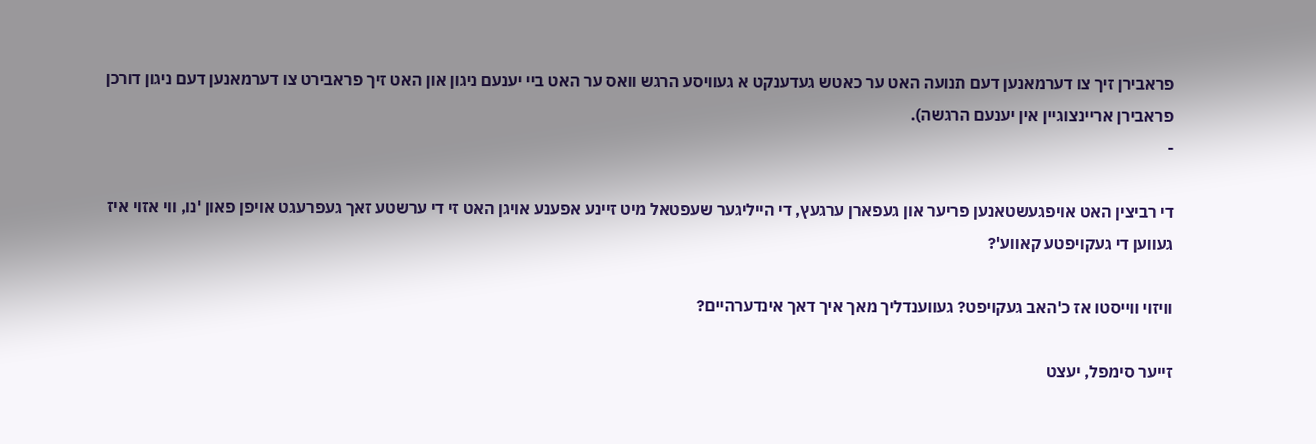פראבירן זיך צו דערמאנען דעם תנועה האט ער כאטש געדענקט א געוויסע הרגש וואס ער האט ביי יענעם ניגון און האט זיך פראבירט צו דערמאנען דעם ניגון דורכן פראבירן אריינצוגיין אין יענעם הרגשה).
-

די רביצין האט אויפגעשטאנען פריער און געפארן ערגעץ, די הייליגער שעפטאל מיט זיינע אפענע אויגן האט זי די ערשטע זאך געפרעגט אויפן פאון 'נו, ווי אזוי איז געווען די געקויפטע קאווע'?

וויזוי ווייסטו אז כ'האב געקויפט? געווענדליך מאך איך דאך אינדערהיים?

זייער סימפל, יעצט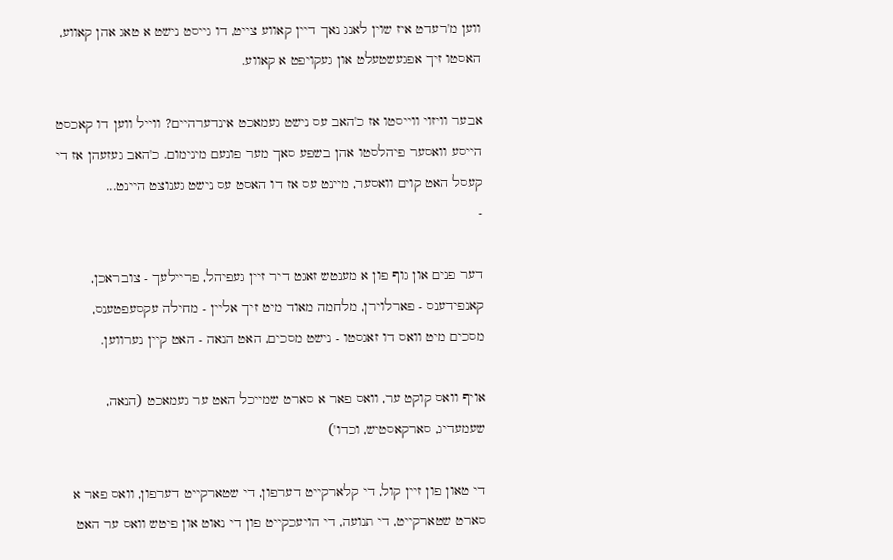ווען מ'רעדט איז שוין לאנג נאך דיין קאווע צייט, דו גייסט נישט א טאג אהן קאווע, האסטו זיך אפגעשטעלט און געקויפט א קאווע.

אבער וויזוי ווייסטו אז כ'האב עס נישט געמאכט אינדערהיים? ווייל ווען דו קאכסט הייסע וואסער פיהלסטו אהן בשפע סאך מער פונעם מינימום. כ'האב געזעהן אז די קעסל האט קוים וואסער, מיינט עס אז דו האסט עס נישט גענוצט היינט...
-

דער פנים און גוף פון א מענטש זאגט דיר זיין געפיהל, פריילעך - צובראכן, קאנפידענס - פארלוירן, מלחמה מאוד מיט זיך אליין - מחילה עקסעפטענס, מסכים מיט וואס דו זאגסטו - נישט מסכים, האט הנאה - האט קיין נערווען.

אויף וואס קוקט ער, וואס פאר א סארט שמייכל האט ער געמאכט (הנאה, שעמעדיג, סארקאסטיש, וכדו')

די טאון פון זיין קול, די קלארקייט דערפון, די שטארקייט דערפון, וואס פאר א סארט שטארקייט, די תנועה, די הויעכקייט פון די נאוט און פיטש וואס ער האט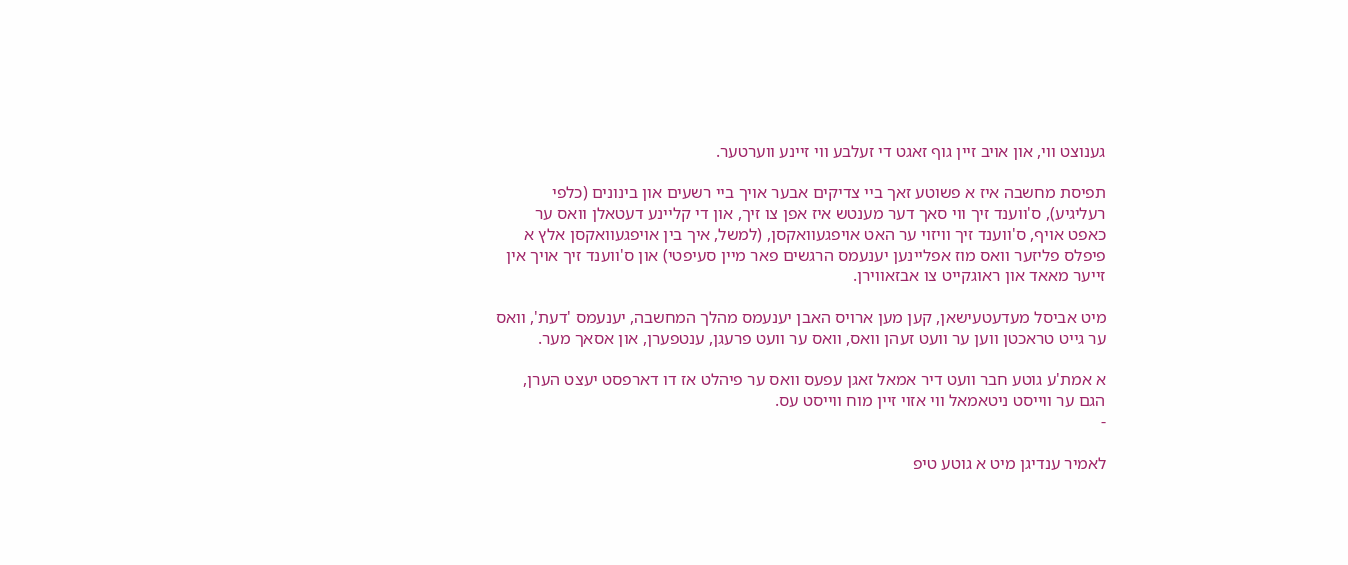גענוצט ווי, און אויב זיין גוף זאגט די זעלבע ווי זיינע ווערטער.

תפיסת מחשבה איז א פשוטע זאך ביי צדיקים אבער אויך ביי רשעים און בינונים (כלפי רעליגיע), ס'ווענד זיך ווי סאך דער מענטש איז אפן צו זיך, און די קליינע דעטאלן וואס ער כאפט אויף, ס'ווענד זיך וויזוי ער האט אויפגעוואקסן, (למשל, איך בין אויפגעוואקסן אלץ א פיפלס פליזער וואס מוז אפליינען יענעמס הרגשים פאר מיין סעיפטי) און ס'ווענד זיך אויך אין זייער מאאד און ראוגקייט צו אבזאווירן.

מיט אביסל מעדעטעישאן, קען מען ארויס האבן יענעמס מהלך המחשבה, יענעמס 'דעת', וואס ער גייט טראכטן ווען ער וועט זעהן וואס, וואס ער וועט פרעגן, ענטפערן, און אסאך מער.

א אמת'ע גוטע חבר וועט דיר אמאל זאגן עפעס וואס ער פיהלט אז דו דארפסט יעצט הערן, הגם ער ווייסט ניטאמאל ווי אזוי זיין מוח ווייסט עס.
-

לאמיר ענדיגן מיט א גוטע טיפ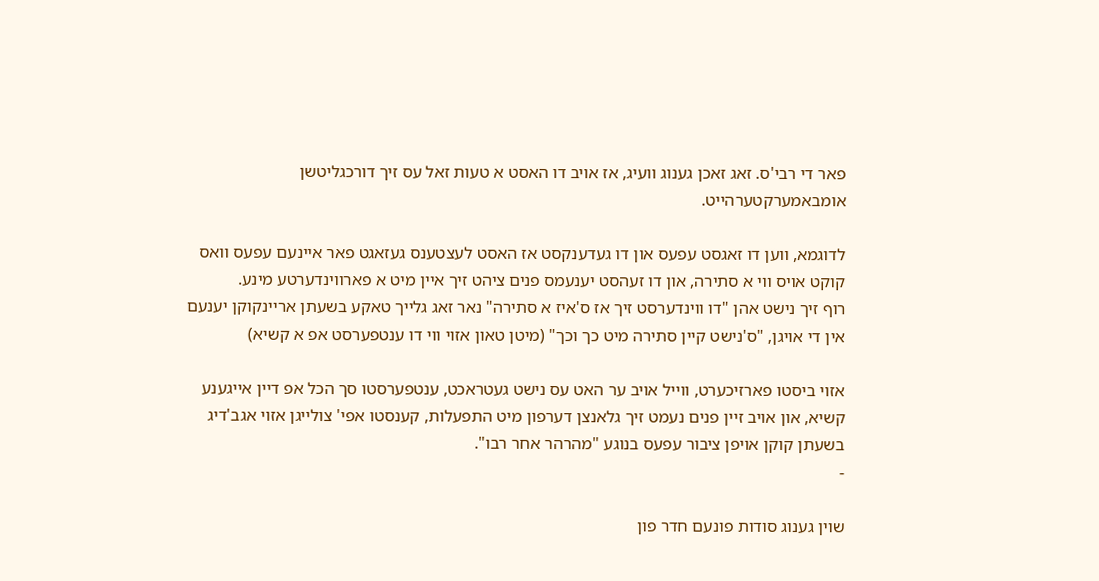פאר די רבי'ס. זאג זאכן גענוג וועיג, אז אויב דו האסט א טעות זאל עס זיך דורכגליטשן אומבאמערקטערהייט.

לדוגמא, ווען דו זאגסט עפעס און דו געדענקסט אז האסט לעצטענס געזאגט פאר איינעם עפעס וואס קוקט אויס ווי א סתירה, און דו זעהסט יענעמס פנים ציהט זיך איין מיט א פארווינדערטע מינע.
רוף זיך נישט אהן "דו ווינדערסט זיך אז ס'איז א סתירה" נאר זאג גלייך טאקע בשעתן אריינקוקן יענעם אין די אויגן, "ס'נישט קיין סתירה מיט כך וכך" (מיטן טאון אזוי ווי דו ענטפערסט אפ א קשיא)

אזוי ביסטו פארזיכערט, ווייל אויב ער האט עס נישט געטראכט, ענטפערסטו סך הכל אפ דיין אייגענע קשיא, און אויב זיין פנים נעמט זיך גלאנצן דערפון מיט התפעלות, קענסטו אפי' צולייגן אזוי אגב'דיג בשעתן קוקן אויפן ציבור עפעס בנוגע "מהרהר אחר רבו".
-

שוין גענוג סודות פונעם חדר פון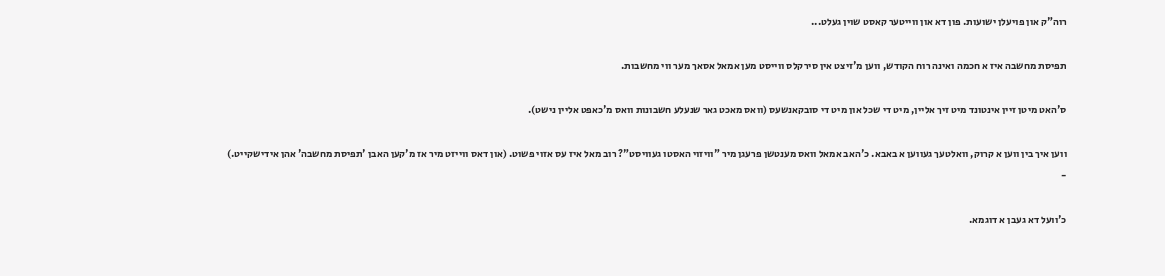רוה"ק און פויעלן ישועות. פון דא און ווייטער קאסט שוין געלט...

תפיסת מחשבה איז א חכמה ואינה רוח הקודש, ווען מ'זיצט אין סירקלס ווייסט מען אמאל אסאך מער ווי מחשבות.

ס'האט מיטן זיין אינטונד מיט זיך אליין, מיט די שכל און מיט די סובקאנשעס (וואס מאכט גאר שנעלע חשבונות וואס מ'כאפט אליין נישט).

ווען איך בין ווען א קרוק, וואלטעך געווען א באבא. כ'האב אמאל וואס מענטשן פרעגן מיר "וויזוי האסטו געוויסט"? רוב מאל איז עס אזוי פשוט. (און דאס ווייזט מיר אז מ'קען האבן 'תפיסת מחשבה' אהן אידישקייט.)
-

כ'וועל דא געבן א דוגמא.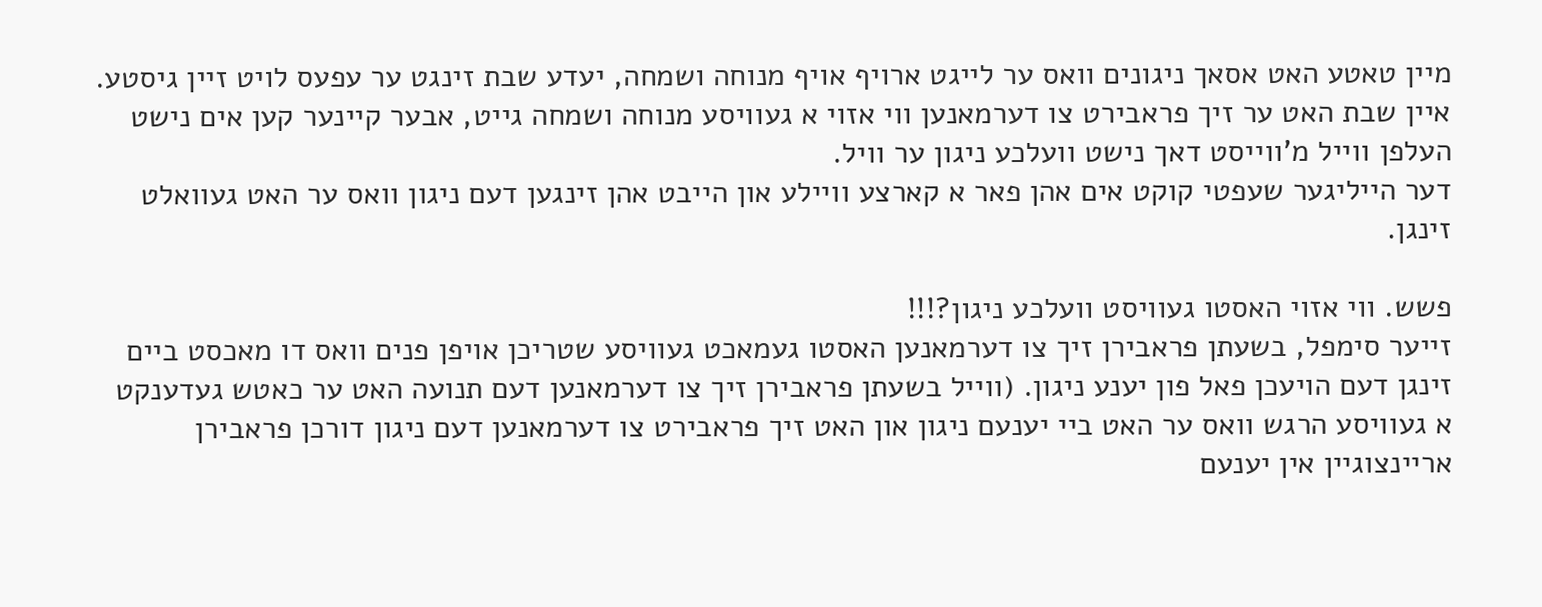מיין טאטע האט אסאך ניגונים וואס ער לייגט ארויף אויף מנוחה ושמחה, יעדע שבת זינגט ער עפעס לויט זיין גיסטע. איין שבת האט ער זיך פראבירט צו דערמאנען ווי אזוי א געוויסע מנוחה ושמחה גייט, אבער קיינער קען אים נישט העלפן ווייל מ'ווייסט דאך נישט וועלכע ניגון ער וויל.
דער הייליגער שעפטי קוקט אים אהן פאר א קארצע וויילע און הייבט אהן זינגען דעם ניגון וואס ער האט געוואלט זינגן.

פשש. ווי אזוי האסטו געוויסט וועלכע ניגון?!!!
זייער סימפל, בשעתן פראבירן זיך צו דערמאנען האסטו געמאכט געוויסע שטריכן אויפן פנים וואס דו מאכסט ביים זינגן דעם הויעכן פאל פון יענע ניגון. (ווייל בשעתן פראבירן זיך צו דערמאנען דעם תנועה האט ער כאטש געדענקט א געוויסע הרגש וואס ער האט ביי יענעם ניגון און האט זיך פראבירט צו דערמאנען דעם ניגון דורכן פראבירן אריינצוגיין אין יענעם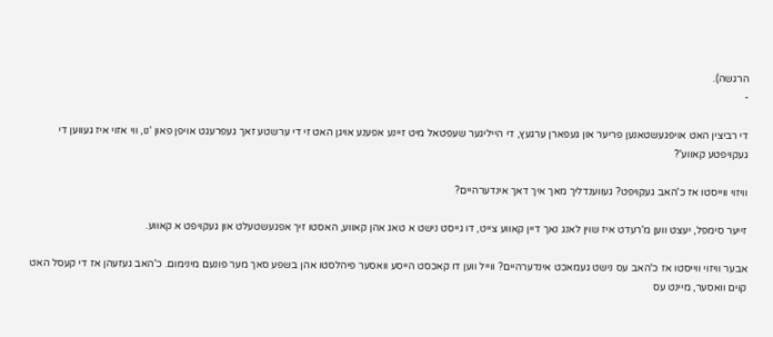הרגשה).
-

די רביצין האט אויפגעשטאנען פריער און געפארן ערגעץ, די הייליגער שעפטאל מיט זיינע אפענע אויגן האט זי די ערשטע זאך געפרעגט אויפן פאון 'נו, ווי אזוי איז געווען די געקויפטע קאווע'?

וויזוי ווייסטו אז כ'האב געקויפט? געווענדליך מאך איך דאך אינדערהיים?

זייער סימפל, יעצט ווען מ'רעדט איז שוין לאנג נאך דיין קאווע צייט, דו גייסט נישט א טאג אהן קאווע, האסטו זיך אפגעשטעלט און געקויפט א קאווע.

אבער וויזוי ווייסטו אז כ'האב עס נישט געמאכט אינדערהיים? ווייל ווען דו קאכסט הייסע וואסער פיהלסטו אהן בשפע סאך מער פונעם מינימום. כ'האב געזעהן אז די קעסל האט קוים וואסער, מיינט עס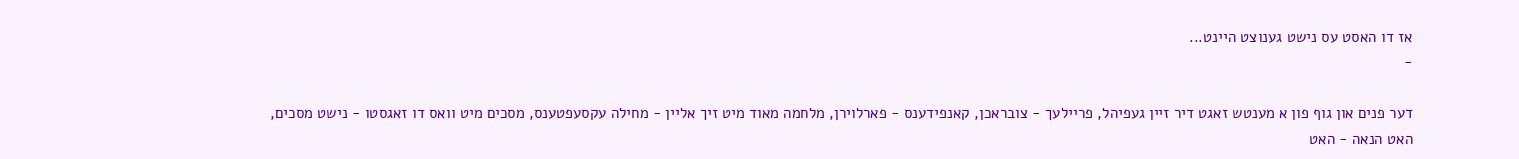אז דו האסט עס נישט גענוצט היינט...
-

דער פנים און גוף פון א מענטש זאגט דיר זיין געפיהל, פריילעך - צובראכן, קאנפידענס - פארלוירן, מלחמה מאוד מיט זיך אליין - מחילה עקסעפטענס, מסכים מיט וואס דו זאגסטו - נישט מסכים, האט הנאה - האט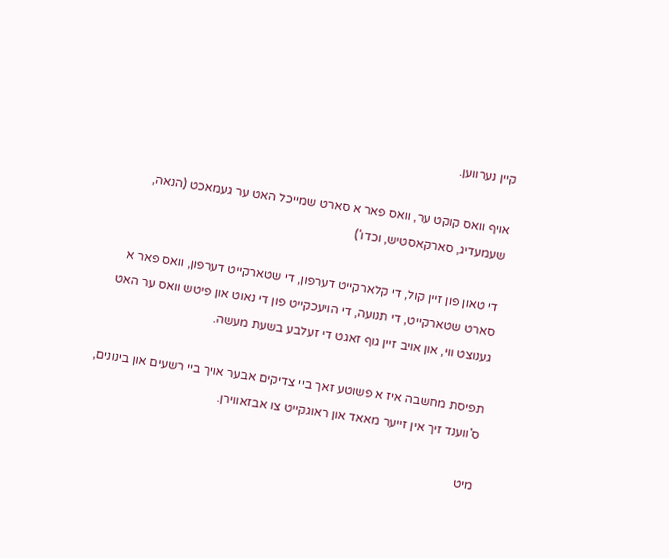קיין נערווען.

אויף וואס קוקט ער, וואס פאר א סארט שמייכל האט ער געמאכט (הנאה, שעמעדיג, סארקאסטיש, וכדו')

די טאון פון זיין קול, די קלארקייט דערפון, די שטארקייט דערפון, וואס פאר א סארט שטארקייט, די תנועה, די הויעכקייט פון די נאוט און פיטש וואס ער האט גענוצט ווי, און אויב זיין גוף זאגט די זעלבע בשעת מעשה.

תפיסת מחשבה איז א פשוטע זאך ביי צדיקים אבער אויך ביי רשעים און בינונים, ס'ווענד זיך אין זייער מאאד און ראוגקייט צו אבזאווירן.

מיט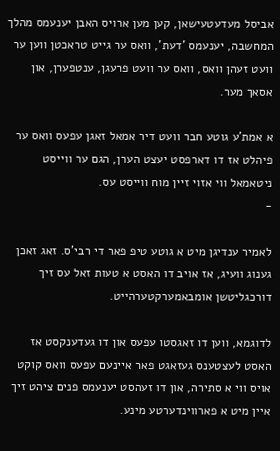אביסל מעדעטעישאן, קען מען ארויס האבן יענעמס מהלך המחשבה, יענעמס 'דעת', וואס ער גייט טראכטן ווען ער וועט זעהן וואס, וואס ער וועט פרעגן, ענטפערן, און אסאך מער.

א אמת'ע גוטע חבר וועט דיר אמאל זאגן עפעס וואס ער פיהלט אז דו דארפסט יעצט הערן, הגם ער ווייסט ניטאמאל ווי אזוי זיין מוח ווייסט עס.
-

לאמיר ענדיגן מיט א גוטע טיפ פאר די רבי'ס. זאג זאכן גענוג וועיג, אז אויב דו האסט א טעות זאל עס זיך דורכגליטשן אומבאמערקטערהייט.

לדוגמא, ווען דו זאגסטו עפעס און דו געדענקסט אז האסט לעצטענס געזאגט פאר איינעם עפעס וואס קוקט אויס ווי א סתירה, און דו זעהסט יענעמס פנים ציהט זיך איין מיט א פארווינדערטע מינע.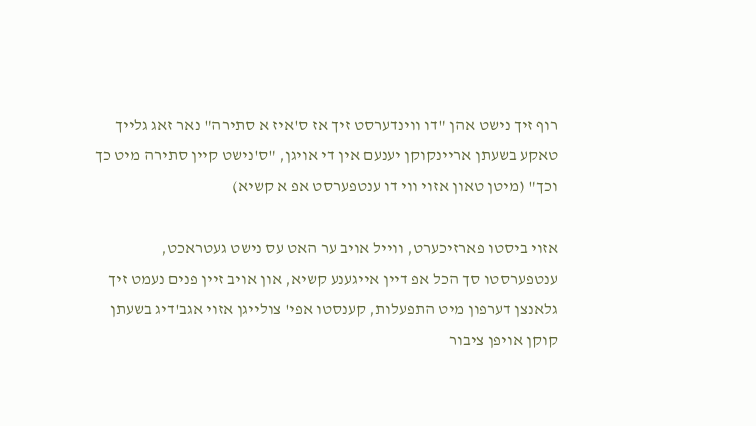רוף זיך נישט אהן "דו ווינדערסט זיך אז ס'איז א סתירה" נאר זאג גלייך טאקע בשעתן אריינקוקן יענעם אין די אויגן, "ס'נישט קיין סתירה מיט כך וכך" (מיטן טאון אזוי ווי דו ענטפערסט אפ א קשיא)

אזוי ביסטו פארזיכערט, ווייל אויב ער האט עס נישט געטראכט, ענטפערסטו סך הכל אפ דיין אייגענע קשיא, און אויב זיין פנים נעמט זיך גלאנצן דערפון מיט התפעלות, קענסטו אפי' צולייגן אזוי אגב'דיג בשעתן קוקן אויפן ציבור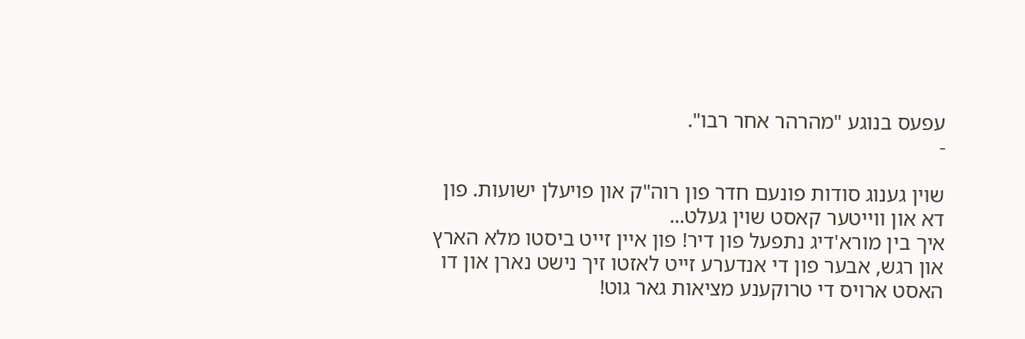עפעס בנוגע "מהרהר אחר רבו".
-

שוין גענוג סודות פונעם חדר פון רוה"ק און פויעלן ישועות. פון דא און ווייטער קאסט שוין געלט...
איך בין מורא'דיג נתפעל פון דיר! פון איין זייט ביסטו מלא הארץ און רגש, אבער פון די אנדערע זייט לאזטו זיך נישט נארן און דו האסט ארויס די טרוקענע מציאות גאר גוט!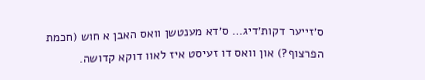ס׳זייער דקות׳דיג… ס׳דא מענטשן וואס האבן א חוש (חכמת הפרצוף?) און וואס דו זעיסט איז לאוו דוקא קדושה.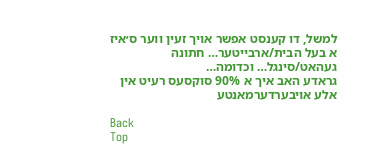למשל, דו קענסט אפשר אויך זעין ווער ס׳איז א בעל הבית/ארבייטער… חתונה געהאט/סינגל… וכדומה…
גראדע האב איך א 90% סוקסעס רעיט אין אלע אויבערדערמאנטע

Back
Top